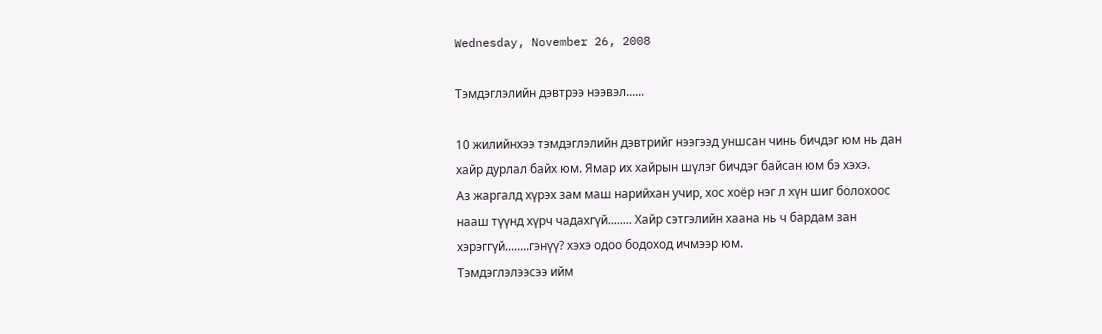Wednesday, November 26, 2008

Тэмдэглэлийн дэвтрээ нээвэл......

10 жилийнхээ тэмдэглэлийн дэвтрийг нээгээд уншсан чинь бичдэг юм нь дан хайр дурлал байх юм. Ямар их хайрын шүлэг бичдэг байсан юм бэ хэхэ.
Аз жаргалд хүрэх зам маш нарийхан учир, хос хоёр нэг л хүн шиг болохоос нааш түүнд хүрч чадахгүй........ Хайр сэтгэлийн хаана нь ч бардам зан хэрэггүй........гэнүү? хэхэ одоо бодоход ичмээр юм.
Тэмдэглэлээсээ ийм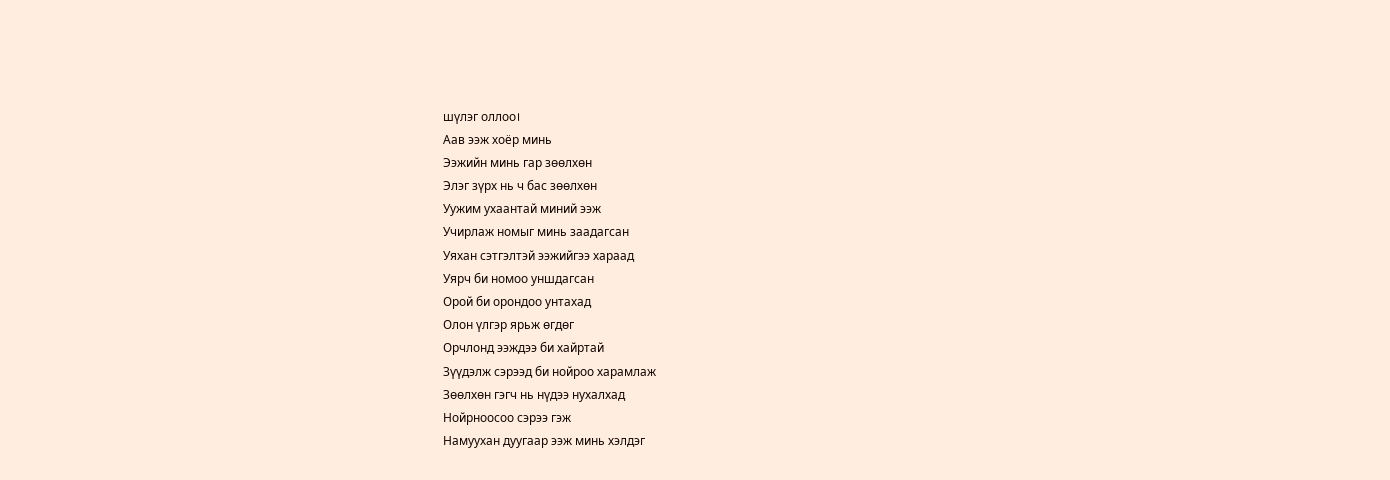шүлэг оллоо।
Аав ээж хоёр минь
Ээжийн минь гар зөөлхөн
Элэг зүрх нь ч бас зөөлхөн
Уужим ухаантай миний ээж
Учирлаж номыг минь заадагсан
Уяхан сэтгэлтэй ээжийгээ хараад
Уярч би номоо уншдагсан
Орой би орондоо унтахад
Олон үлгэр ярьж өгдөг
Орчлонд ээждээ би хайртай
Зүүдэлж сэрээд би нойроо харамлаж
Зөөлхөн гэгч нь нүдээ нухалхад
Нойрноосоо сэрээ гэж
Намуухан дуугаар ээж минь хэлдэг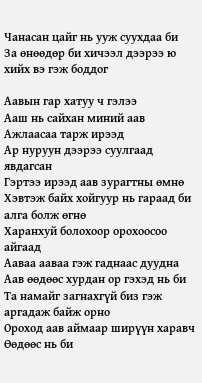Чанасан цайг нь ууж суухдаа би
За өнөөдөр би хичээл дээрээ ю хийх вэ гэж боддог

Аавын гар хатуу ч гэлээ
Ааш нь сайхан миний аав
Ажлаасаа тарж ирээд
Ар нуруун дээрээ суулгаад явдагсан
Гэртээ ирээд аав зурагтны өмнө
Хэвтэж байх хойгуур нь гараад би алга болж өгнө
Харанхуй болохоор орохоосоо айгаад
Ааваа ааваа гэж гаднаас дуудна
Аав өөдөөс хурдан ор гэхэд нь би
Та намайг загнахгүй биз гэж аргадаж байж орнo
Ороход аав аймаар ширүүн харавч
Өөдөөс нь би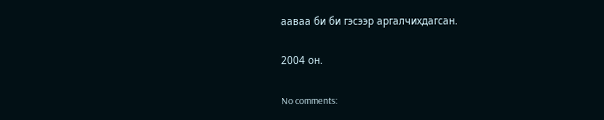ааваа би би гэсээр аргалчихдагсан.

2004 он.

No comments: